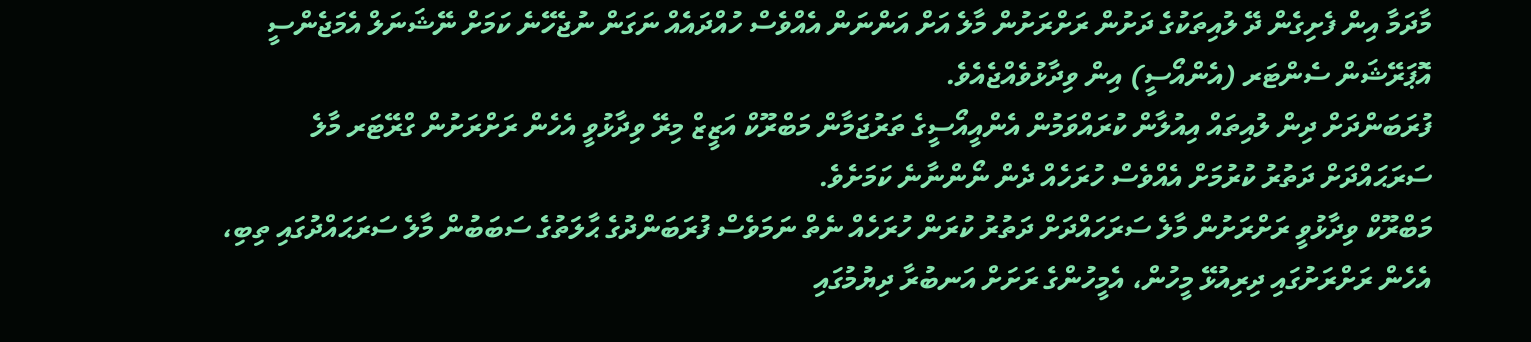މާދަމާ އިން ފެށިގެން ދޭ ލުއިތަކުގެ ދަށުން ރަށްރަށުން މާލެ އަށް އަންނަން އެއްވެސް ހުއްދައެއް ނަގަން ނުޖެހޭނެ ކަމަށް ނޭޝަނަލް އެމަޖެންސީ އޮޕަރޭޝަން ސެންޓަރ (އެންއޯސީ) އިން ވިދާޅުވެއްޖެއެވެ.
ފުރަބަންދަށް ދިން ލުއިތައް އިއުލާން ކުރައްވަމުން އެންއީއޯސީގެ ތަރުޖަމާން މަބްރޫކް އަޒީޒް މިރޭ ވިދާޅުވީ އެހެން ރަށްރަށުން ގްރޭޓަރ މާލެ ސަރަޙައްދަށް ދަތުރު ކުރުމަށް އެއްވެސް ހުރަހެއް ދެން ނޯންނާނެ ކަމަށެވެ.
މަބްރޫކް ވިދާޅުވީ ރަށްރަށުން މާލެ ސަރަހައްދަށް ދަތުރު ކުރަން ހުރަހެއް ނެތް ނަމަވެސް ފުރަބަންދުގެ ޙާލަތުގެ ސަބަބުން މާލެ ސަރަޙައްދުގައި ތިބި، އެހެން ރަށްރަށުގައި ދިރިއުޅޭ މީހުން، އެމީހުންގެ ރަށަށް އަނބުރާ ދިޔުމުގައި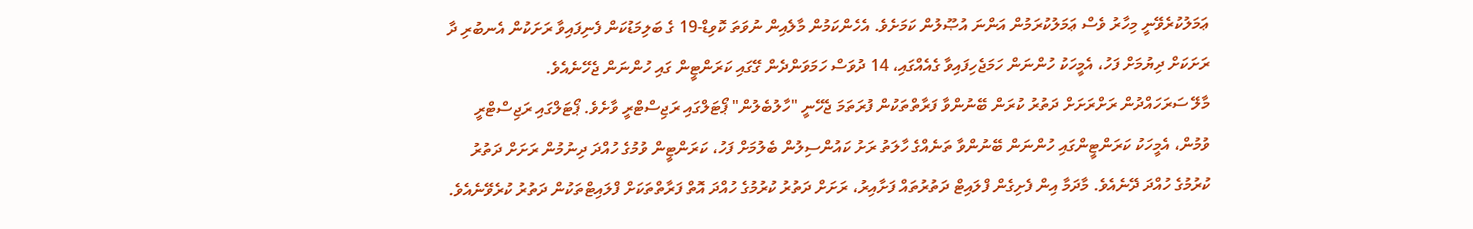ޢަމަލުކުރެވޭނީ މިހާރު ވެސް ޢަމަލުކުރަމުން އަންނަ އުޞޫލުން ކަމަށެވެ. އެހެންކަމުން މާލެއިން ނުވަތަ ކޮވިޑް-19 ގެ ބަލިމަޑުކަން ފެނިފައިވާ ރަށަކުން އެނބުރި ދާ ރަށަކަށް ދިޔުމަށް ފަހު، އެމީހަކު ހުންނަން ހަމަޖެހިފައިވާ ގެއެއްގައި، 14 ދުވަސް ހަމަވަންދެން ގޭގައި ކަރަންޓީން ގައި ހުންނަން ޖެހޭނެއެވެ.
މާލޭ ސަރަހައްދުން ރަށްރަށަށް ދަތުރު ކުރަން ބޭނުންވާ ފަރާތްތަކުން ފުރަތަމަ ޖެހޭނީ "ހާލުބެލުން" ޕޯޓަލްގައި ރަޖިސްޓްރީ ވާށެވެ. ޕޯޓަލްގައި ރަޖިސްޓްރީ ވުމުން، އެމީހަކު ކަރަންޓީންގައި ހުންނަން ބޭނުންވާ ތަނެއްގެ ހާލަތު ރަށު ކައުންސިލުން ބެލުމަށް ފަހު، ކަރަންޓީން ވުމުގެ ހުއްދަ ދިނުމުން ރަށަށް ދަތުރު ކުރުމުގެ ހުއްދަ ދޭނެއެވެ. މާދަމާ އިން ފެށިގެން ފްލައިޓް ދަތުރުތައް ފަށާއިރު، ރަށަށް ދަތުރު ކުރުމުގެ ހުއްދަ އޮތް ފަރާތްތަކަށް ފްލައިޓްތަކުން ދަތުރު ކުރެވޭނެއެވެ.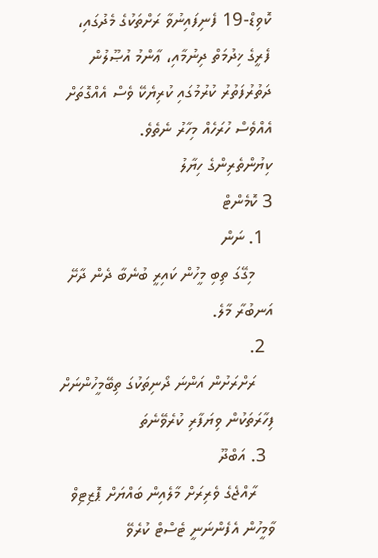ކޮވިޑް-19 ފެނިފައިނުވާ ރަށްތަކުގެ މެދުގައި، ފެރީގެ ޚިދުމަތް ދިނުމާއި، ޢާންމު އުޞޫލުން ދަތުރުފަތުރު ކުރުމުގައި ކުރިޔެކޭ ވެސް އެއްގޮތަށް އެއްވެސް ހުރަހެއް މިހާރު ނެތެވެ.
ކިޔުންތެރިންގެ ހިޔާލު
3 ކޮމެންޓް
  1. ނަން
    މިގޭގަ ތިބި މީހުން ކައިރީ ބުނެބާ ދެން ދާށޭ އަނބުރާ މާލެ.
  2.
    ރަށްރަށުން އަންނަ ދޯނިތަކުގަ ތިބޭމީހުންނަށް ފިހާރަތަކުން ވިޔަފާރި ކުރެވޭނެތަ
  3. އަބްދޫ
    ރާއްޖެގެ ވެރިރަށް މާލެއިން ބައްޔަށް ޕޮޒިޓިވް ވާމީހުން އެފެންނަނީ ޓެސްޓް ކުރެވޭ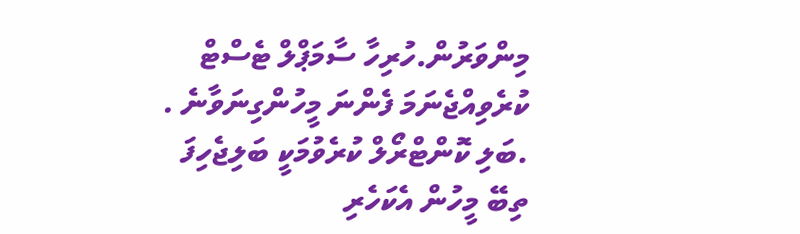މިންވަރުން.ހުރިހާ ސާމަޕްލް ޓެސްޓް ކުރެވިއްޖެނަމަ ފެންނަ މީހުންގިނަވާނެ . .ބަލި ކޮންޓްރޯލް ކުރެވުމަކީ ބަލިޖެހިފަ ތިބޭ މީހުން އެކަހެރި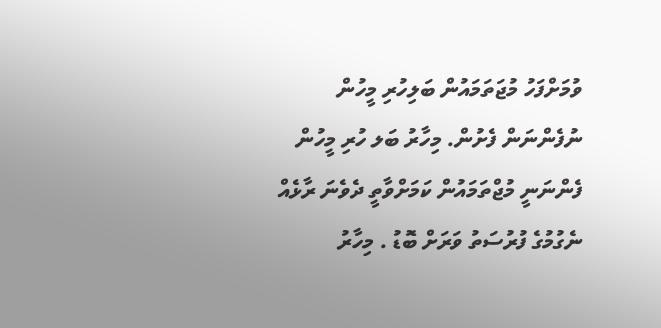ވުމަށްފަހު މުޖަތަމައުން ބަލިހުރި މީހުން ނުފެންނަން ފެށުން. މިހާރު ބަލ ހުރި މީހުން ފެންނަނީ މުޖްތަމައުން ކަމަށްވާތީ ދެވެނަ ރާޅެއް ނެގުމުގެ ފުރުސަތު ވަރަށް ބޮޑު . މިހާރު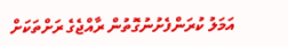އަމަލު ކުރަންފެށުނުގޮތުން ރާއްޖެގެ ރަށްތަކަށް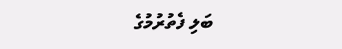ބަލި ފެތުރުމުގެ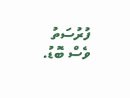ފުރުސަތު ވެސް ބޮޑު.